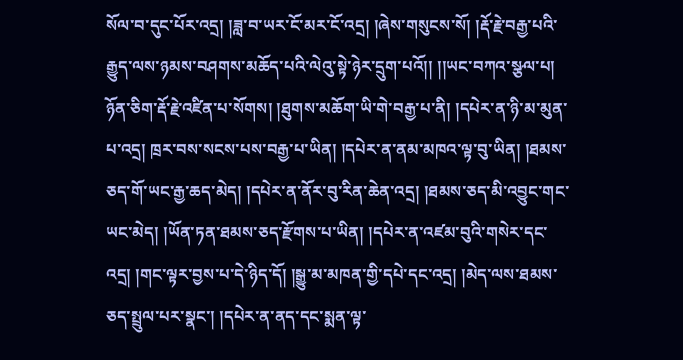སོལ་བ་དུང་པོར་འདྲ། །ཟླ་བ་ཡར་ངོ་མར་ངོ་འདྲ། །ཞེས་གསུངས་སོ། །རྡོ་རྗེ་བརྒྱ་པའི་རྒྱུད་ལས་ཉམས་བཤགས་མཆོད་པའི་ལེའུ་སྟེ་ཉེར་དྲུག་པའོ།། །།ཡང་བཀའ་སྩལ་པ། ཉོན་ཅིག་རྡོ་རྗེ་འཛིན་པ་སོགས། །ཐུགས་མཆོག་ཡི་གེ་བརྒྱ་པ་ནི། །དཔེར་ན་ཉི་མ་མུན་པ་འདྲ། ཁྲར་བས་སངས་པས་བརྒྱ་པ་ཡིན། །དཔེར་ན་ནམ་མཁའ་ལྟ་བུ་ཡིན། །ཐམས་ཅད་གོ་ཡང་རྒྱ་ཆད་མེད། །དཔེར་ན་ནོར་བུ་རིན་ཆེན་འདྲ། །ཐམས་ཅད་མི་འབྱུང་གང་ཡང་མེད། །ཡོན་ཏན་ཐམས་ཅད་རྫོགས་པ་ཡིན། །དཔེར་ན་འཛམ་བུའི་གསེར་དང་འདྲ། །གང་ལྟར་བྱས་པ་དེ་ཉིད་དོ། །སྒྱུ་མ་མཁན་གྱི་དཔེ་དང་འདྲ། །མེད་ལས་ཐམས་ཅད་སྤྲུལ་པར་སྣང་། །དཔེར་ན་ནད་དང་སྨན་ལྟ་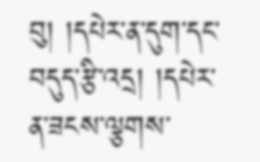བུ། །དཔེར་ན་དུག་དང་བདུད་རྩི་འདྲ། །དཔེར་ན་ཟངས་ལྕགས་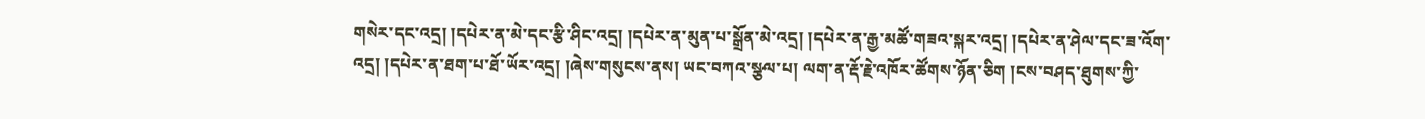གསེར་དང་འདྲ། །དཔེར་ན་མེ་དང་རྩི་ཤིང་འདྲ། །དཔེར་ན་མུན་པ་སྒྲོན་མེ་འདྲ། །དཔེར་ན་རྒྱ་མཚོ་གཟའ་སྐར་འདྲ། །དཔེར་ན་ཤེལ་དང་ཟ་འོག་འདྲ། །དཔེར་ན་ཐག་པ་ཐོ་ཡོར་འདྲ། །ཞེས་གསུངས་ནས། ཡང་བཀའ་སྩལ་པ། ལག་ན་རྡོ་རྗེ་འཁོར་ཚོགས་ཉོན་ཅིག །ངས་བཤད་ཐུགས་ཀྱི་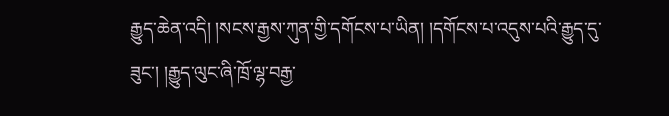རྒྱུད་ཆེན་འདི། །སངས་རྒྱས་ཀུན་གྱི་དགོངས་པ་ཡིན། །དགོངས་པ་འདུས་པའི་རྒྱུད་དུ་ཟུང་། །རྒྱུད་ལུང་ཞི་ཁྲོ་ལྷ་བརྒྱ་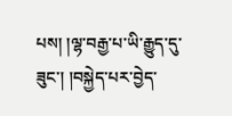པས། །ལྷ་བརྒྱ་པ་ཡི་རྒྱུད་དུ་ཟུང་། །བསྐྱེད་པར་བྱེད་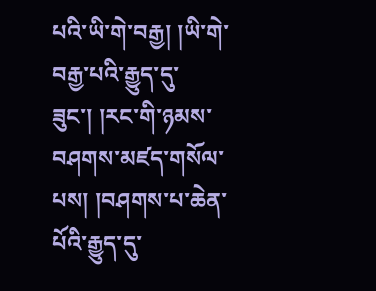པའི་ཡི་གེ་བརྒྱ། །ཡི་གེ་བརྒྱ་པའི་རྒྱུད་དུ་ཟུང་། །རང་གི་ཉམས་བཤགས་མཛད་གསོལ་པས། །བཤགས་པ་ཆེན་པོའི་རྒྱུད་དུ་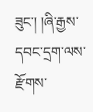ཟུང་། །ཞི་རྒྱས་དབང་དྲག་ལས་རྫོགས་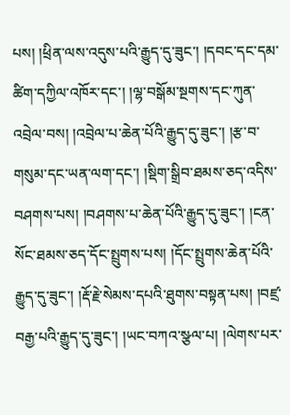པས། །ཕྲིན་ལས་འདུས་པའི་རྒྱུད་དུ་ཟུང་། །དབང་དང་དམ་ཚིག་དཀྱིལ་འཁོར་དང་། །ལྷ་བསྒོམ་སྔགས་དང་ཀུན་འབྲེལ་བས། །འབྲེལ་པ་ཆེན་པོའི་རྒྱུད་དུ་ཟུང་། །རྩ་བ་གསུམ་དང་ཡན་ལག་དང་། །སྡིག་སྒྲིབ་ཐམས་ཅད་འདིས་བཤགས་པས། །བཤགས་པ་ཆེན་པོའི་རྒྱུད་དུ་ཟུང་། །ངན་སོང་ཐམས་ཅད་དོང་སྤྲུགས་པས། །དོང་སྤྲུགས་ཆེན་པོའི་རྒྱུད་དུ་ཟུང་། །རྡོ་རྗེ་སེམས་དཔའི་ཐུགས་བསྟན་པས། །བཛྲ་བརྒྱ་པའི་རྒྱུད་དུ་ཟུང་། །ཡང་བཀའ་སྩལ་པ། །ལེགས་པར་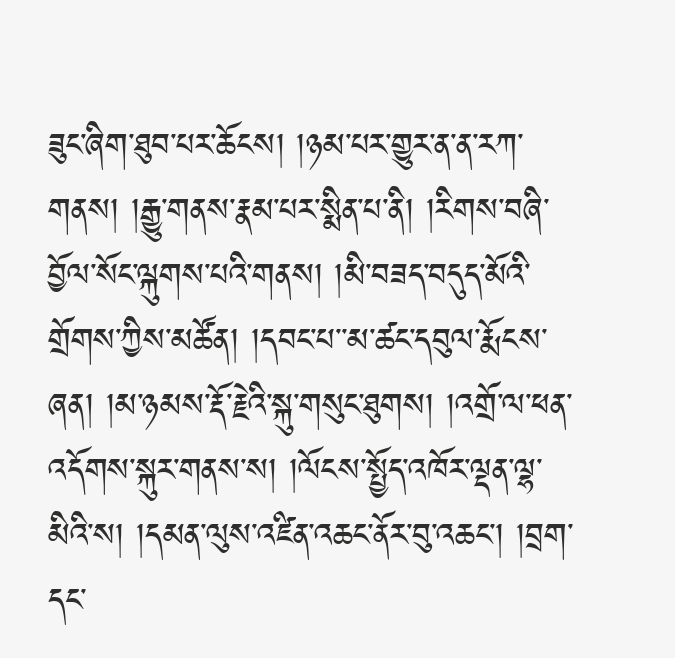ཟུང་ཞིག་ཐུབ་པར་ཆོངས། །ཉམ་པར་གྱུར་ན་ན་རཀ་གནས། །རྒྱུ་གནས་རྣམ་པར་སྨིན་པ་ནི། །རིགས་བཞི་བྱོལ་སོང་ལྐུགས་པའི་གནས། །མི་བཟད་བདུད་མོའི་གྲོགས་ཀྱིས་མཚོན། །དབང་པ་་མ་ཚང་དབུལ་རྨོངས་ཞན། །མ་ཉམས་རྡོ་རྗེའི་སྐུ་གསུང་ཐུགས། །འགྲོ་ལ་ཕན་འདོགས་སྐུར་གནས་ས། །ལོངས་སྤྱོད་འཁོར་ལྡན་ལྷ་མིའི་ས། །དམན་ལུས་འཛིན་འཆང་ནོར་བུ་འཆང་། །བྲག་དང་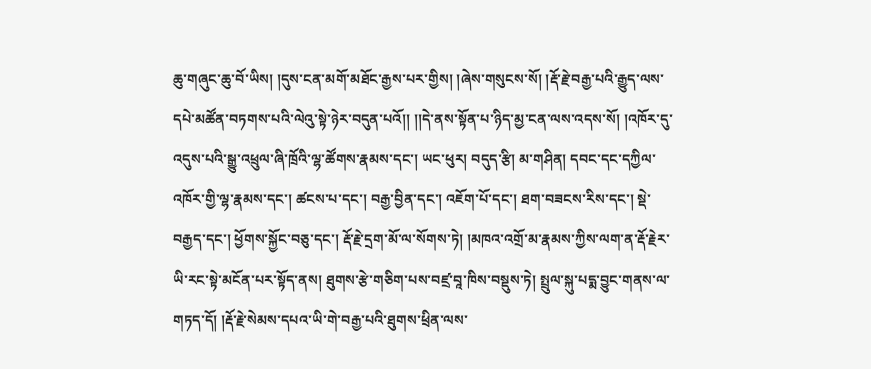ཆུ་གཞུང་ཆུ་བོ་ཡིས། །དུས་ངན་མགོ་མཐོང་རྒྱས་པར་གྱིས། །ཞེས་གསུངས་སོ། །རྡོ་རྗེ་བརྒྱ་པའི་རྒྱུད་ལས་དཔེ་མཚོན་བཏགས་པའི་ལེའུ་སྟེ་ཉེར་བདུན་པའོ།། །།དེ་ནས་སྟོན་པ་ཉིད་མྱ་ངན་ལས་འདས་སོ། །འཁོར་དུ་འདུས་པའི་སྒྱུ་འཕྲུལ་ཞི་ཁྲོའི་ལྷ་ཚོགས་རྣམས་དང་། ཡང་ཕུར། བདུད་རྩི། མ་གཤིན། དབང་དང་དཀྱིལ་འཁོར་གྱི་ལྷ་རྣམས་དང་། ཚངས་པ་དང་། བརྒྱ་བྱིན་དང་། འཇོག་པོ་དང་། ཐག་བཟངས་རིས་དང་། སྡེ་བརྒྱད་དང་། ཕྱོགས་སྐྱོང་བཅུ་དང་། རྡོ་རྗེ་དྲག་མོ་ལ་སོགས་ཏེ། །མཁའ་འགྲོ་མ་རྣམས་ཀྱིས་ལག་ན་རྡོ་རྗེར་ཡི་རང་སྟེ་མངོན་པར་སྟོད་ནས། ཐུགས་རྩེ་གཅིག་པས་བཛྲ་བཱ་ཁིས་བསྡུས་ཏེ། སྤྲུལ་སྐུ་པདྨ་བྱུང་གནས་ལ་གཏད་དོ། །རྡོ་རྗེ་སེམས་དཔའ་ཡི་གེ་བརྒྱ་པའི་ཐུགས་ཕྲིན་ལས་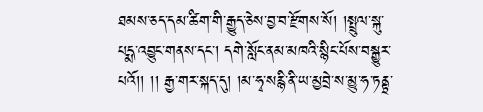ཐམས་ཅད་དམ་ཚིག་གི་རྒྱུད་ཅེས་བྱ་བ་རྫོགས་སོ། །སྤྲུལ་སྐུ་པདྨ་འབྱུང་གནས་དང་། དགེ་སློང་ནམ་མཁའི་སྙིང་པོས་བསྒྱུར་པའོ།། །། རྒྱ་གར་སྐད་དུ། །མ་ཧྭ་སརྙི་ནི་ཡ་མྱབྲེ་ས་མྱུ་ཧ་ཏནྟྲ་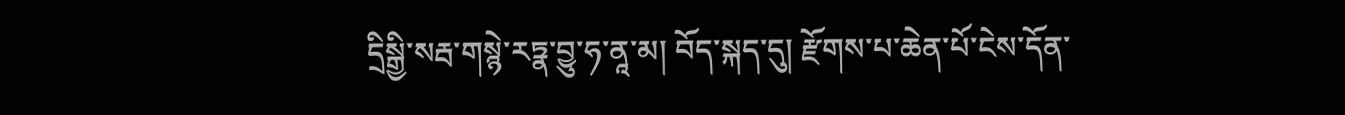དྲིསྒྱི་སརྦ་གསྙེ་རཏྣ་བྱུ་ཧ་ནཱ་མ། བོད་སྐད་དུ། རྫོགས་པ་ཆེན་པོ་ངེས་དོན་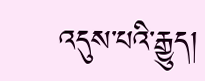འདུས་པའི་རྒྱུད།